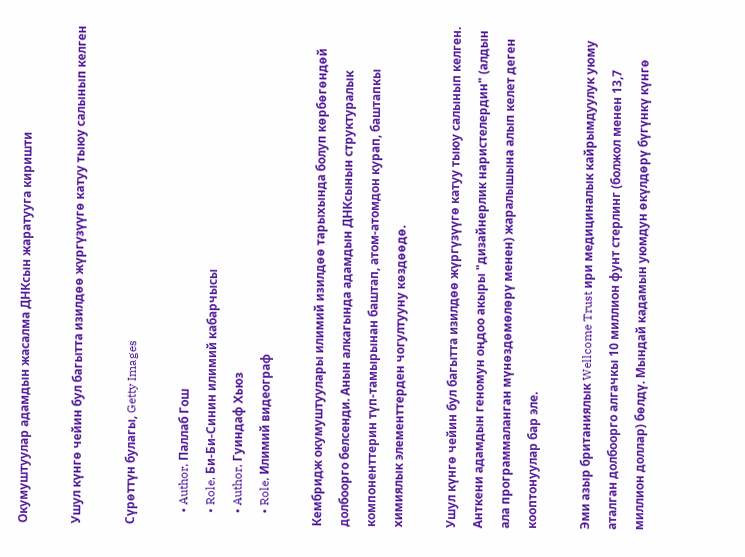Окумуштуулар адамдын жасалма ДНКсын жаратууга киришти

Ушул күнгө чейин бул багытта изилдөө жүргүзүүгө катуу тыюу салынып келген

Сүрөттүн булагы, Getty Images

    • Author, Паллаб Гош
    • Role, Би-Би-Синин илимий кабарчысы
    • Author, Гуиндаф Хьюз
    • Role, Илимий видеограф

Кембридж окумуштуулары илимий изилдөө тарыхында болуп көрбөгөндөй долбоорго белсенди. Анын алкагында адамдын ДНКсынын структуралык компоненттерин түп-тамырынан баштап, атом-атомдон курап, баштапкы химиялык элементтерден чогултууну көздөөдө.

Ушул күнгө чейин бул багытта изилдөө жүргүзүүгө катуу тыюу салынып келген. Анткени адамдын геномун оңдоо акыры "дизайнерлик наристелердин" (алдын ала программаланган мүнөздөмөлөрү менен) жаралышына алып келет деген кооптонуулар бар эле.

Эми азыр британиялык Wellcome Trust ири медициналык кайрымдуулук уюму аталган долбоорго алгачкы 10 миллион фунт стерлинг (болжол менен 13,7 миллион доллар) бөлдү. Мындай кадамын уюмдун өкүлдөрү бүгүнкү күнгө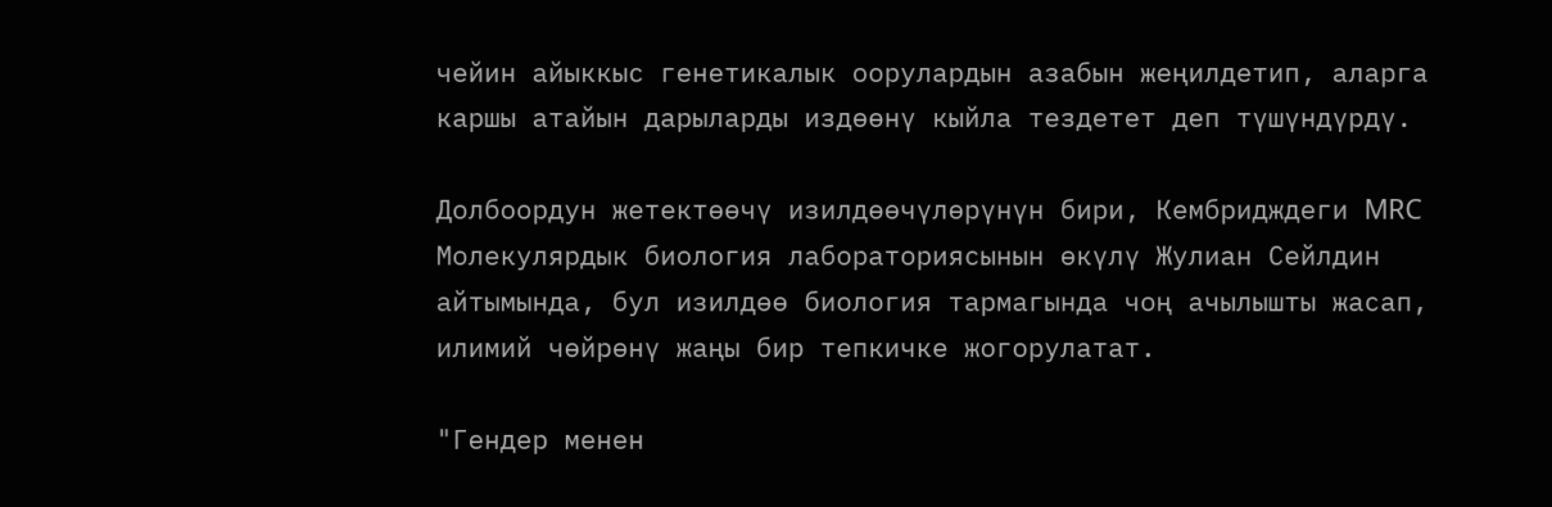чейин айыккыс генетикалык оорулардын азабын жеңилдетип, аларга каршы атайын дарыларды издөөнү кыйла тездетет деп түшүндүрдү.

Долбоордун жетектөөчү изилдөөчүлөрүнүн бири, Кембридждеги MRC Молекулярдык биология лабораториясынын өкүлү Жулиан Сейлдин айтымында, бул изилдөө биология тармагында чоң ачылышты жасап, илимий чөйрөнү жаңы бир тепкичке жогорулатат.

"Гендер менен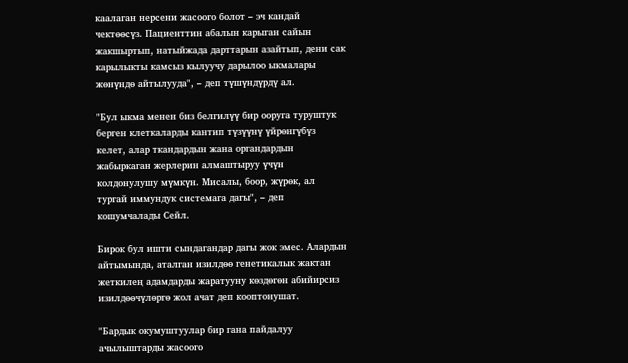каалаган нерсени жасоого болот – эч кандай чектөөсүз. Пациенттин абалын карыган сайын жакшыртып, натыйжада дарттарын азайтып, дени сак карылыкты камсыз кылуучу дарылоо ыкмалары жөнүндө айтылууда", – деп түшүндүрдү ал.

"Бул ыкма менен биз белгилүү бир ооруга туруштук берген клеткаларды кантип түзүүнү үйрөнгүбүз келет, алар ткандардын жана органдардын жабыркаган жерлерин алмаштыруу үчүн колдонулушу мүмкүн. Мисалы, боор, жүрөк, ал тургай иммундук системага дагы", – деп кошумчалады Сейл.

Бирок бул ишти сындагандар дагы жок эмес. Алардын айтымында, аталган изилдөө генетикалык жактан жеткилең адамдарды жаратууну көздөгөн абийирсиз изилдөөчүлөргө жол ачат деп кооптонушат.

"Бардык окумуштуулар бир гана пайдалуу ачылыштарды жасоого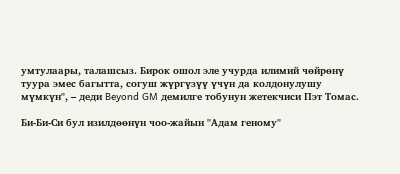умтулаары, талашсыз. Бирок ошол эле учурда илимий чөйрөнү туура эмес багытта, согуш жүргүзүү үчүн да колдонулушу мүмкүн", – деди Beyond GM демилге тобунун жетекчиси Пэт Томас.

Би-Би-Си бул изилдөөнүн чоо-жайын "Адам геному"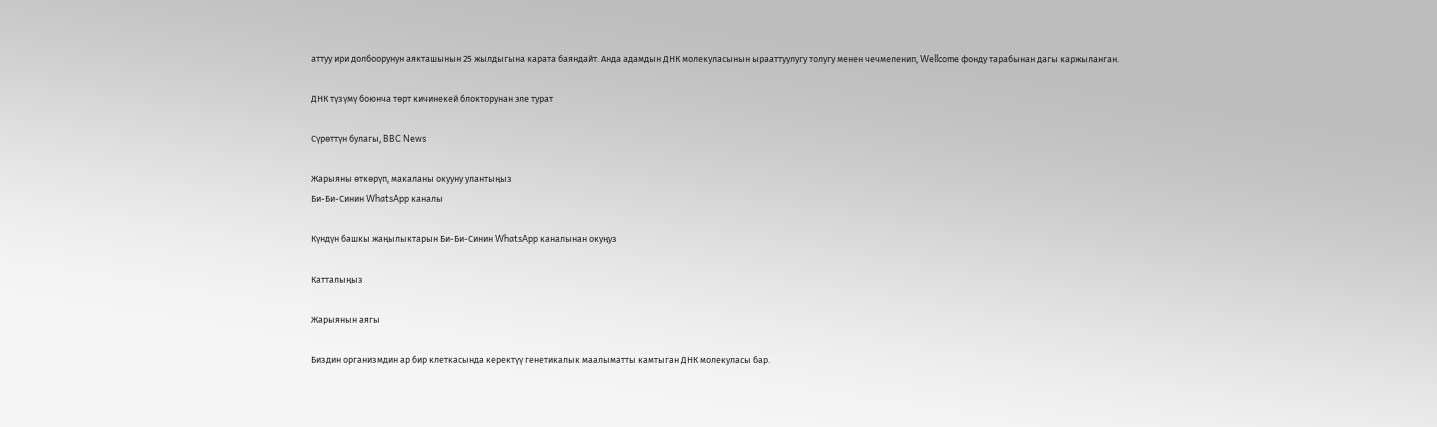аттуу ири долбоорунун аякташынын 25 жылдыгына карата баяндайт. Анда адамдын ДНК молекуласынын ырааттуулугу толугу менен чечмеленип, Wellcome фонду тарабынан дагы каржыланган.

ДНК түзүмү боюнча төрт кичинекей блокторунан эле турат

Сүрөттүн булагы, BBC News

Жарыяны өткөрүп, макаланы окууну улантыңыз
Би-Би-Синин WhatsApp каналы

Күндүн башкы жаңылыктарын Би-Би-Синин WhatsApp каналынан окуңуз

Катталыңыз

Жарыянын аягы

Биздин организмдин ар бир клеткасында керектүү генетикалык маалыматты камтыган ДНК молекуласы бар.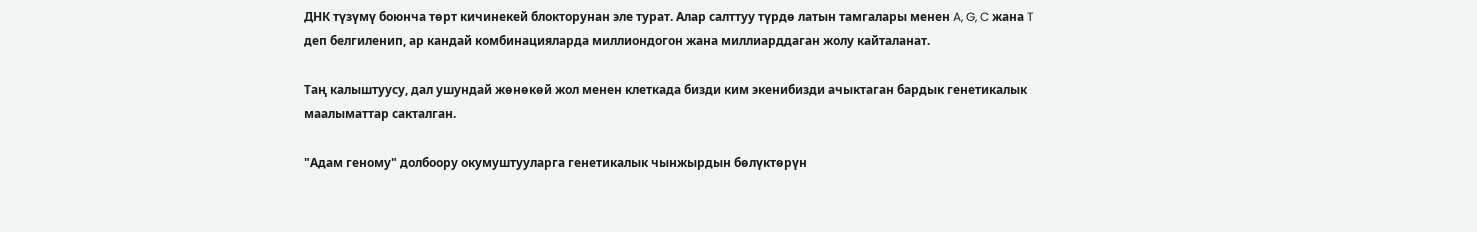ДНК түзүмү боюнча төрт кичинекей блокторунан эле турат. Алар салттуу түрдө латын тамгалары менен A, G, C жана T деп белгиленип, ар кандай комбинацияларда миллиондогон жана миллиарддаган жолу кайталанат.

Таң калыштуусу, дал ушундай жөнөкөй жол менен клеткада бизди ким экенибизди ачыктаган бардык генетикалык маалыматтар сакталган.

"Адам геному" долбоору окумуштууларга генетикалык чынжырдын бөлүктөрүн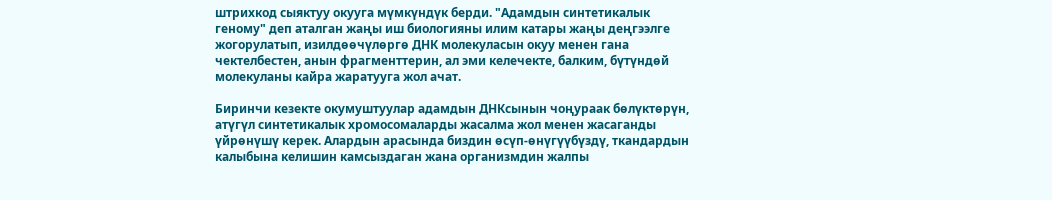штрихкод сыяктуу окууга мүмкүндүк берди. "Адамдын синтетикалык геному" деп аталган жаңы иш биологияны илим катары жаңы деңгээлге жогорулатып, изилдөөчүлөргө ДНК молекуласын окуу менен гана чектелбестен, анын фрагменттерин, ал эми келечекте, балким, бүтүндөй молекуланы кайра жаратууга жол ачат.

Биринчи кезекте окумуштуулар адамдын ДНКсынын чоңураак бөлүктөрүн, атүгүл синтетикалык хромосомаларды жасалма жол менен жасаганды үйрөнүшү керек. Алардын арасында биздин өсүп-өнүгүүбүздү, ткандардын калыбына келишин камсыздаган жана организмдин жалпы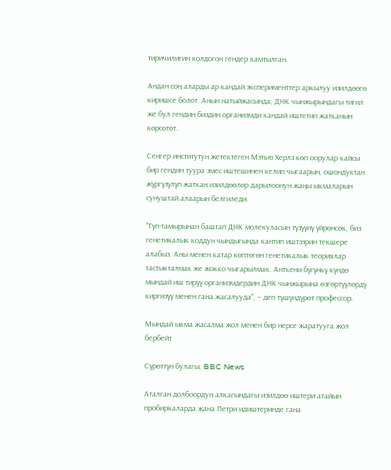тиричилигин колдогон гендер камтылган.

Андан соң аларды ар кандай эксперименттер аркылуу изилдөөгө киришсе болот. Анын натыйжасында, ДНК чынжырындагы тигил же бул гендин биздин организмди кандай иштетип жатканын көрсөтөт.

Сенгер институтун жетектеген Мэтью Херлз көп оорулар кайсы бир гендин туура эмес иштешинен келип чыгаарын, ошондуктан жүргүзүлүп жаткан изилдөөлөр дарылоонун жаңы ыкмаларын сунуштай алаарын белгиледи.

"Түп-тамырынан баштап ДНК молекуласын түзүүнү үйрөнсөк, биз генетикалык коддун чындыгында кантип иштээрин текшере алабыз. Аны менен катар көптөгөн генетикалык теориялар тастыкталмак же жокко чыгарылмак. Анткени бүгүнкү күндө мындай иш тирүү организмдердин ДНК чынжырына өзгөртүүлөрдү киргизүү менен гана жасалууда", – деп түшүндүрөт профессор.

Мындай ыкма жасалма жол менен бир нерсе жаратууга жол бербейт

Сүрөттүн булагы, BBC News

Аталган долбоордун алкагындагы изилдөө иштери атайын пробиркаларда жана Петри идиштеринде гана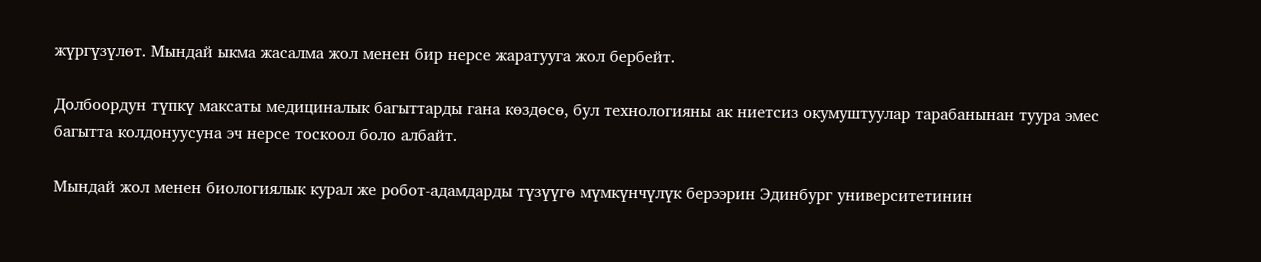жүргүзүлөт. Мындай ыкма жасалма жол менен бир нерсе жаратууга жол бербейт.

Долбоордун түпкү максаты медициналык багыттарды гана көздөсө, бул технологияны ак ниетсиз окумуштуулар тарабанынан туура эмес багытта колдонуусуна эч нерсе тоскоол боло албайт.

Мындай жол менен биологиялык курал же робот-адамдарды түзүүгө мүмкүнчүлүк берээрин Эдинбург университетинин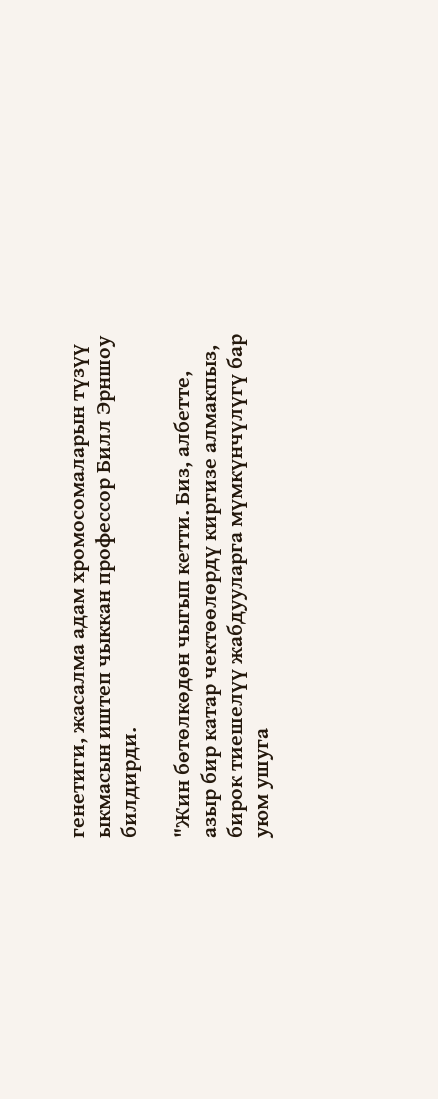генетиги, жасалма адам хромосомаларын түзүү ыкмасын иштеп чыккан профессор Билл Эрншоу билдирди.

"Жин бөтөлкөдөн чыгып кетти. Биз, албетте, азыр бир катар чектөөлөрдү киргизе алмакпыз, бирок тиешелүү жабдууларга мүмкүнчүлүгү бар уюм ушуга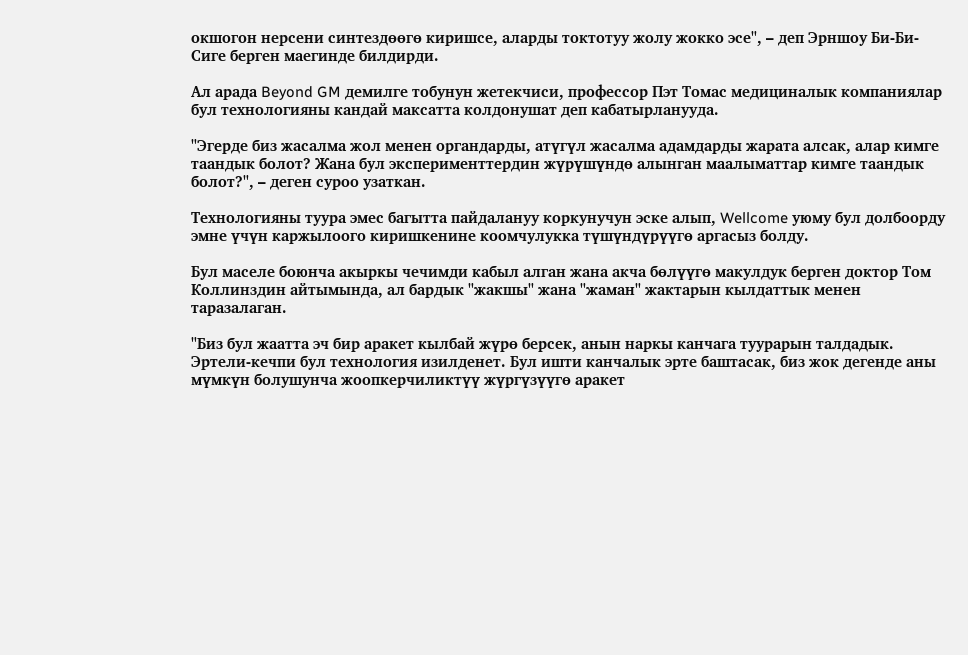окшогон нерсени синтездөөгө киришсе, аларды токтотуу жолу жокко эсе", – деп Эрншоу Би-Би-Сиге берген маегинде билдирди.

Ал арада Beyond GM демилге тобунун жетекчиси, профессор Пэт Томас медициналык компаниялар бул технологияны кандай максатта колдонушат деп кабатырланууда.

"Эгерде биз жасалма жол менен органдарды, атүгүл жасалма адамдарды жарата алсак, алар кимге таандык болот? Жана бул эксперименттердин жүрүшүндө алынган маалыматтар кимге таандык болот?", – деген суроо узаткан.

Технологияны туура эмес багытта пайдалануу коркунучун эске алып, Wellcome уюму бул долбоорду эмне үчүн каржылоого киришкенине коомчулукка түшүндүрүүгө аргасыз болду.

Бул маселе боюнча акыркы чечимди кабыл алган жана акча бөлүүгө макулдук берген доктор Том Коллинздин айтымында, ал бардык "жакшы" жана "жаман" жактарын кылдаттык менен таразалаган.

"Биз бул жаатта эч бир аракет кылбай жүрө берсек, анын наркы канчага туурарын талдадык. Эртели-кечпи бул технология изилденет. Бул ишти канчалык эрте баштасак, биз жок дегенде аны мүмкүн болушунча жоопкерчиликтүү жүргүзүүгө аракет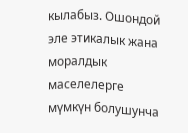кылабыз. Ошондой эле этикалык жана моралдык маселелерге мүмкүн болушунча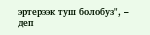эртерээк туш болобуз", – деп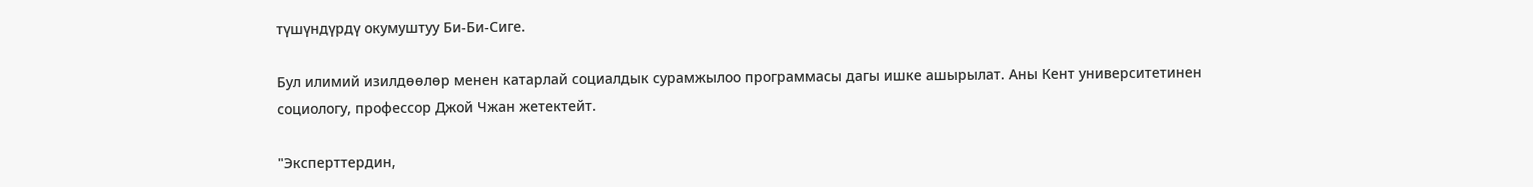түшүндүрдү окумуштуу Би-Би-Сиге.

Бул илимий изилдөөлөр менен катарлай социалдык сурамжылоо программасы дагы ишке ашырылат. Аны Кент университетинен социологу, профессор Джой Чжан жетектейт.

"Эксперттердин,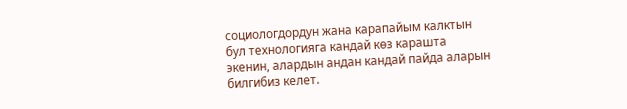социологдордун жана карапайым калктын бул технологияга кандай көз карашта экенин, алардын андан кандай пайда аларын билгибиз келет.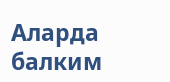Аларда балким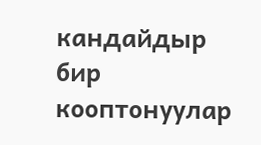кандайдыр бир кооптонуулар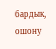бардык, ошону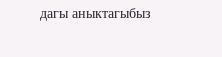дагы аныктагыбыз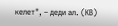келет", – деди ал. (КВ)